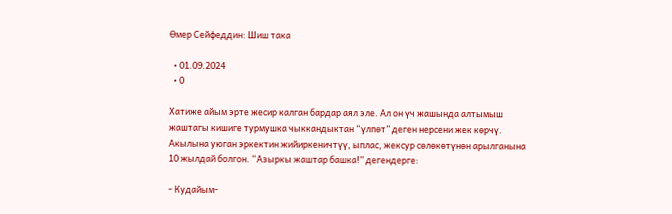Өмер Сейфеддин: Шиш така

  • 01.09.2024
  • 0

Хатиже айым эрте жесир калган бардар аял эле. Ал он үч жашында алтымыш жаштагы кишиге турмушка чыккандыктан “үлпөт” деген нерсени жек көрчү. Акылына уюган эркектин жийиркеничтүү, ыплас, жексур сөлөкөтүнөн арылганына 10 жылдай болгон. “Азыркы жаштар башка!” дегендерге:

- Кудайым-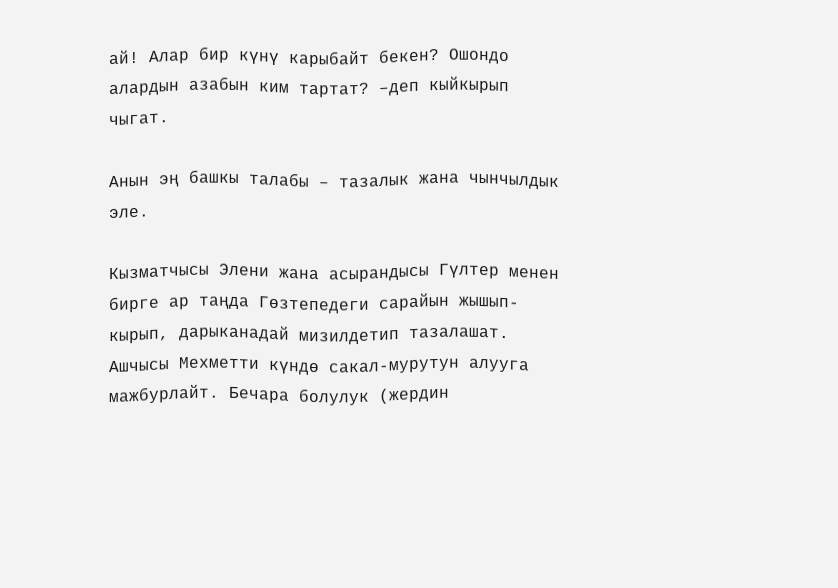ай! Алар бир күнү карыбайт бекен? Ошондо алардын азабын ким тартат? –деп кыйкырып чыгат.

Анын эң башкы талабы – тазалык жана чынчылдык эле.

Кызматчысы Элени жана асырандысы Гүлтер менен бирге ар таңда Гөзтепедеги сарайын жышып-кырып, дарыканадай мизилдетип тазалашат. Ашчысы Мехметти күндө сакал-мурутун алууга мажбурлайт. Бечара болулук (жердин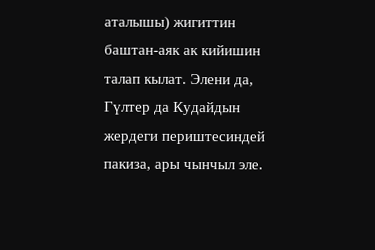аталышы) жигиттин баштан-аяк ак кийишин талап кылат. Элени да, Гүлтер да Кудайдын жердеги периштесиндей пакиза, ары чынчыл эле.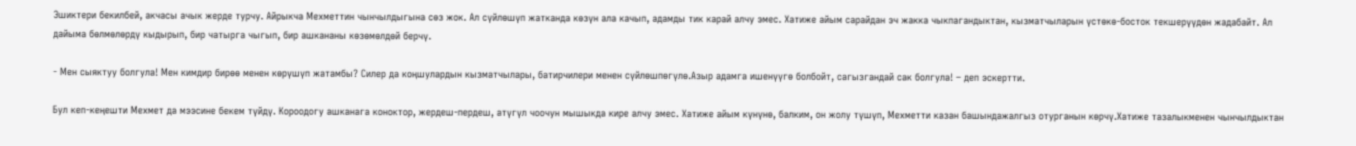Эшиктери бекилбей, акчасы ачык жерде турчу. Айрыкча Мехметтин чынчылдыгына сөз жок. Ал сүйлөшүп жатканда көзүн ала качып, адамды тик карай алчу эмес. Хатиже айым сарайдан эч жакка чыкпагандыктан, кызматчыларын үстөкө-босток текшерүүдөн жадабайт. Ал дайыма бөлмөлөрдү кыдырып, бир чатырга чыгып, бир ашкананы көзөмөлдөй берчү.

- Мен сыяктуу болгула! Мен кимдир бирөө менен көрүшүп жатамбы? Силер да коңшулардын кызматчылары, батирчилери менен сүйлөшпөгүлө.Азыр адамга ишенүүгө болбойт, сагызгандай сак болгула! – деп эскертти.

Бул кеп-кеңешти Мехмет да мээсине бекем түйдү. Короодогу ашканага коноктор, жердеш-пердеш, атүгүл чоочун мышыкда кире алчу эмес. Хатиже айым күнүнө, балким, он жолу түшүп, Мехметти казан башындажалгыз отурганын көрчү.Хатиже тазалыкменен чынчылдыктан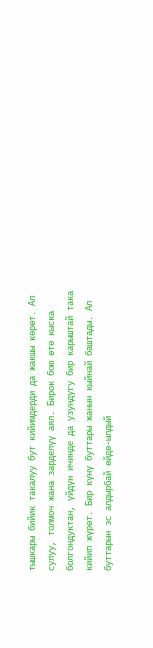тышкары бийик такалуу бут кийимдерди да жакшы көрөт. Ал сулуу, толмоч жана зарделүү аял. Бирок бою өтө кыска болгондуктан, үйдүн ичинде да узундугу бир карыштай така кийип жүрөт. Бир күнү буттары жанын кыйнай баштады. Ал буттарын эс алдырбай өйдө-ылдый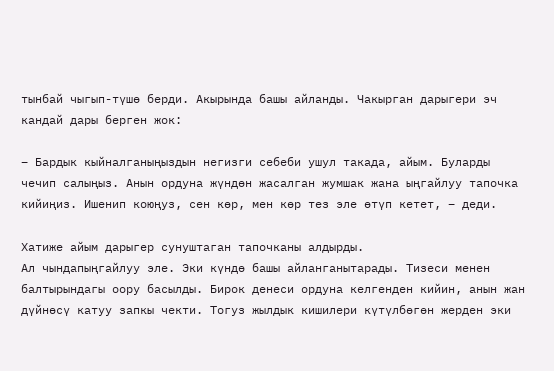тынбай чыгып-түшө берди. Акырында башы айланды. Чакырган дарыгери эч кандай дары берген жок:

– Бардык кыйналганыңыздын негизги себеби ушул такада, айым. Буларды чечип салыңыз. Анын ордуна жүндөн жасалган жумшак жана ыңгайлуу тапочка кийиңиз. Ишенип коюңуз, сен көр, мен көр тез эле өтүп кетет, – деди.

Хатиже айым дарыгер сунуштаган тапочканы алдырды.
Ал чындапыңгайлуу эле. Эки күндө башы айланганытарады. Тизеси менен балтырындагы оору басылды. Бирок денеси ордуна келгенден кийин, анын жан дүйнөсү катуу запкы чекти. Тогуз жылдык кишилери күтүлбөгөн жерден эки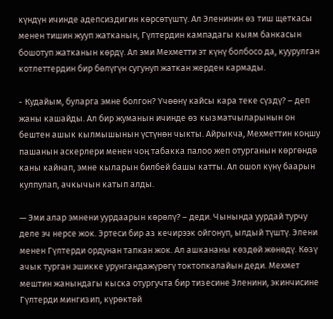күндүн ичинде адепсиздигин көрсөтүштү. Ал Эленинин өз тиш щеткасы менен тишин жууп жатканын, Гүлтердин кампадагы кыям банкасын бошотуп жатканын көрдү. Ал эми Мехметти эт күнү болбосо да, куурулган котлеттердин бир бөлүгүн сугунуп жаткан жерден кармады.

- Кудайым, буларга эмне болгон? Үчөөнү кайсы кара теке сүздү? – деп жаны кашайды. Ал бир жуманын ичинде өз кызматчыларынын он бештен ашык кылмышынын үстүнөн чыкты. Айрыкча, Мехметтин коңшу пашанын аскерлери менен чоң табакка палоо жеп отурганын көргөндө каны кайнап, эмне кыларын билбей башы катты. Ал ошол күнү баарын кулпулап, ачкычын катып алды.

— Эми алар эмнени уурдаарын көрөлү? – деди. Чынында уурдай турчу деле эч нерсе жок. Эртеси бир аз кечирээк ойгонуп, ылдый түштү. Элени менен Гүлтерди ордунан тапкан жок. Ал ашкананы көздөй жөнөдү. Көзү ачык турган эшикке урунгандажүрөгү токтопкалайын деди. Мехмет мештин жанындагы кыска отургучта бир тизесине Эленини, экинчисине Гүлтерди мингизип, күрөктөй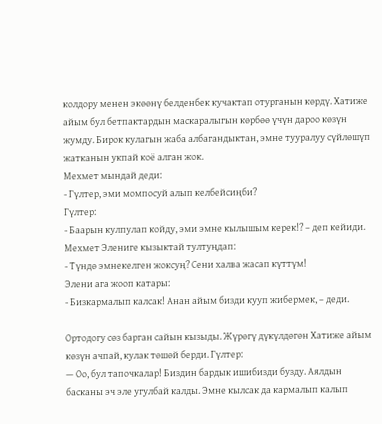колдору менен экөөнү белденбек кучактап отурганын көрдү. Хатиже айым бул бетпактардын маскаралыгын көрбөө үчүн дароо көзүн жумду. Бирок кулагын жаба албагандыктан, эмне тууралуу сүйлөшүп жатканын укпай коё алган жок.
Мехмет мындай деди:
- Гүлтер, эми момпосуй алып келбейсиңби?
Гүлтер:
- Баарын кулпулап койду, эми эмне кылышым керек!? – деп кейиди.
Мехмет Элениге кызыктай тултуңдап:
- Түндө эмнекелген жоксуң? Сени халва жасап күттүм!
Элени ага жооп катары:
- Бизкармалып калсак! Анан айым бизди кууп жибермек, – деди.

Ортодогу сөз барган сайын кызыды. Жүрөгү дүкүлдөгөн Хатиже айым көзүн ачпай, кулак төшөй берди. Гүлтер:
— Оо, бул тапочкалар! Биздин бардык ишибизди бузду. Аялдын басканы эч эле угулбай калды. Эмне кылсак да кармалып калып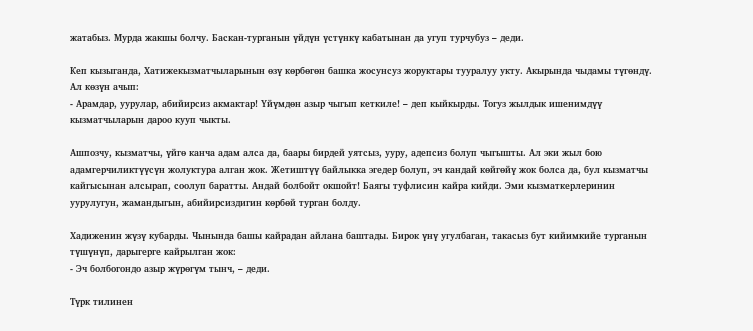жатабыз. Мурда жакшы болчу. Баскан-турганын үйдүн үстүнкү кабатынан да угуп турчубуз – деди.

Кеп кызыганда, Хатижекызматчыларынын өзү көрбөгөн башка жосунсуз жоруктары тууралуу укту. Акырында чыдамы түгөндү. Ал көзүн ачып:
- Арамдар, уурулар, абийирсиз акмактар! Үйүмдөн азыр чыгып кеткиле! – деп кыйкырды. Тогуз жылдык ишенимдүү кызматчыларын дароо кууп чыкты.

Ашпозчу, кызматчы, үйгө канча адам алса да, баары бирдей уятсыз, ууру, адепсиз болуп чыгышты. Ал эки жыл бою адамгерчиликтүүсүн жолуктура алган жок. Жетиштүү байлыкка эгедер болуп, эч кандай көйгөйү жок болса да, бул кызматчы кайгысынан алсырап, соолуп баратты. Андай болбойт окшойт! Баягы туфлисин кайра кийди. Эми кызматкерлеринин уурулугун, жамандыгын, абийирсиздигин көрбөй турган болду.

Хадиженин жүзү кубарды. Чынында башы кайрадан айлана баштады. Бирок үнү угулбаган, такасыз бут кийимкийе турганын түшүнүп, дарыгерге кайрылган жок:
- Эч болбогондо азыр жүрөгүм тынч, – деди.

Түрк тилинен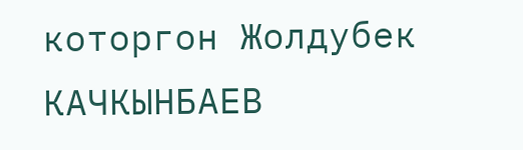которгон Жолдубек КАЧКЫНБАЕВ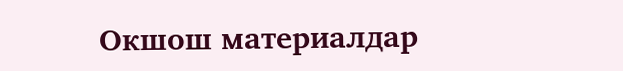Окшош материалдар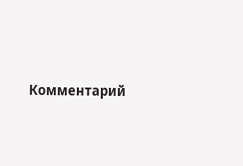Комментарий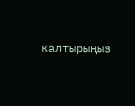калтырыңыз